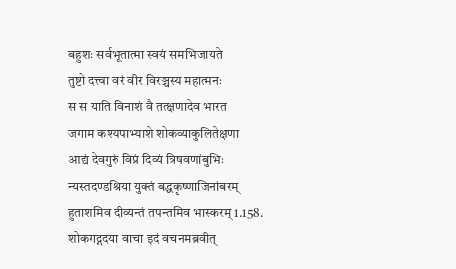बहुशः सर्वभूतात्मा स्वयं समभिजायते
तुष्टो दत्त्वा वरं वीर विरञ्चस्य महात्मनः
स स याति विनाशं वै तत्क्षणादेव भारत
जगाम कश्यपाभ्याशे शोकव्याकुलितेक्षणा
आद्यं देवगुरुं विप्रं दिव्यं त्रिषवणांबुभिः
न्यस्तदण्डश्रिया युक्तं बद्धकृष्णाजिनांबरम्
हुताशमिव दीव्यन्तं तपन्तमिव भास्करम् 1.158.
शोकगद्गदया वाचा इदं वचनमब्रवीत्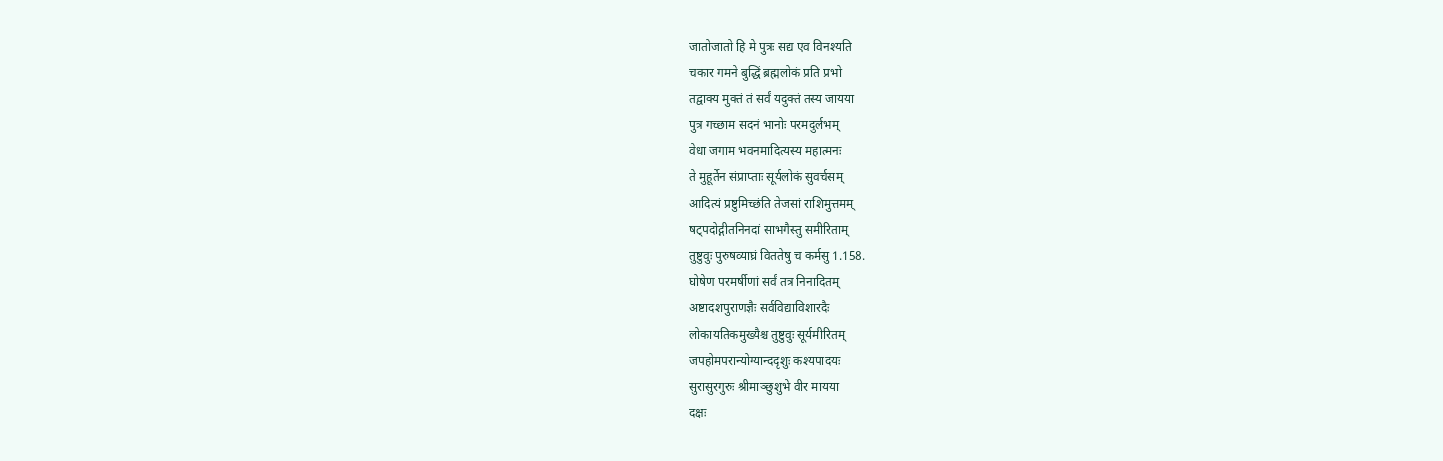जातोजातो हि मे पुत्रः सद्य एव विनश्यति
चकार गमने बुद्धिं ब्रह्मलोकं प्रति प्रभो
तद्वाक्य मुक्तं तं सर्वं यदुक्तं तस्य जायया
पुत्र गच्छाम सदनं भानोः परमदुर्लभम्
वेधा जगाम भवनमादित्यस्य महात्मनः
ते मुहूर्तेन संप्राप्ताः सूर्यलोकं सुवर्चसम्
आदित्यं प्रष्टुमिच्छंति तेजसां राशिमुत्तमम्
षट्पदोद्गीतनिनदां साभगैस्तु समीरिताम्
तुष्टुवुः पुरुषव्याघ्रं विततेषु च कर्मसु 1.158.
घोषेण परमर्षीणां सर्वं तत्र निनादितम्
अष्टादशपुराणज्ञैः सर्वविद्याविशारदैः
लोकायतिकमुख्यैश्च तुष्टुवुः सूर्यमीरितम्
जपहोमपरान्योग्यान्ददृशुः कश्यपादयः
सुरासुरगुरुः श्रीमाञ्छुशुभे वीर मायया
दक्षः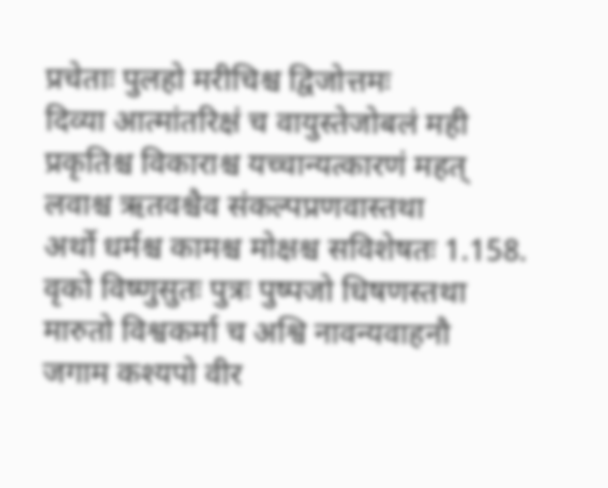प्रचेताः पुलहो मरीचिश्च द्विजोत्तमः
दिव्या आत्मांतरिक्षं च वायुस्तेजोबलं मही
प्रकृतिश्च विकाराश्च यच्चान्यत्कारणं महत्
लवाश्च ऋतवश्चैव संकल्पप्रणवास्तथा
अर्थो धर्मश्च कामश्च मोक्षश्च सविशेषतः 1.158.
वृको विष्णुसुतः पुत्रः पुष्पजो धिषणस्तथा
मारुतो विश्वकर्मा च अश्वि नावन्यवाहनौ
जगाम कश्यपो वीर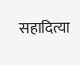सहादित्या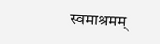स्वमाश्रमम्